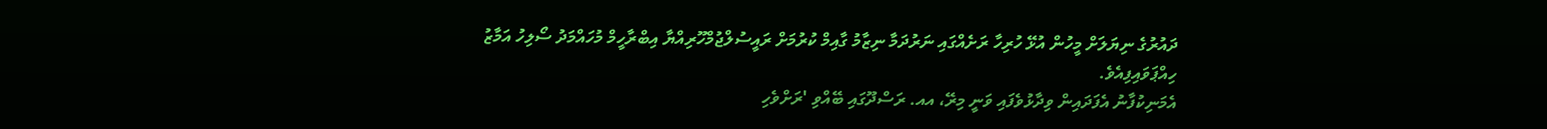ދައުރުގެ ނިޔަލަށް މީހުން އުޅޭ ހުރިހާ ރަށެއްގައި ނަރުދަމާ ނިޒާމު ގާއިމް ކުރުމަށް ރައީސުލްޖުމްހޫރިއްޔާ އިބްރާހީމް މުހައްމަދު ސޯލިހު އަމާޒު ހިއްޕަވައިފިއެވެ.
އެމަނިކުފާނު އެފަދައިން ވިދާޅުވެފައި ވަނީ މިރޭ، އއ. ރަސްދޫގައި ބޭއްވި 'ރަށްވެހި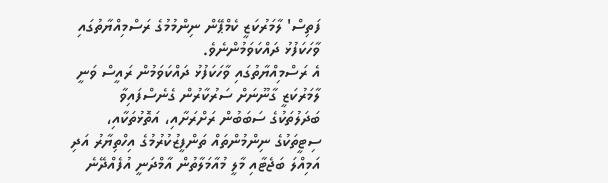ފަތިސް' ލާމަރުކަޒީ ކެމްޕޭން ނިންމުމުގެ ރަސްމިއްޔާތުގައި ވާހަކަފުޅު ދައްކަވަމުންނެވެ.
އެ ރަސްމިއްޔާތުގައި ވާހަކަފުޅު ދައްކަވަމުން ރައީސް ވަނީ ލާމަރުކަޒީ ގާނޫނަށް ސަރުކާރުން ގެނެސްފައިވާ ބަދަލުތަކުގެ ސަބަބުން ރަށްރަށާއި، އަތޮޅުތަކާއި، ސިޓީތަކުގެ ނިންމުންތައް ތަންފީޒުކުރުމުގެ އިހްތިޔާރު އަދި އަމިއްލަ ބަޖެޓާއި މާލީ މުއާމަލާތުން އާމްދަނީ އުފެއްދޭނެ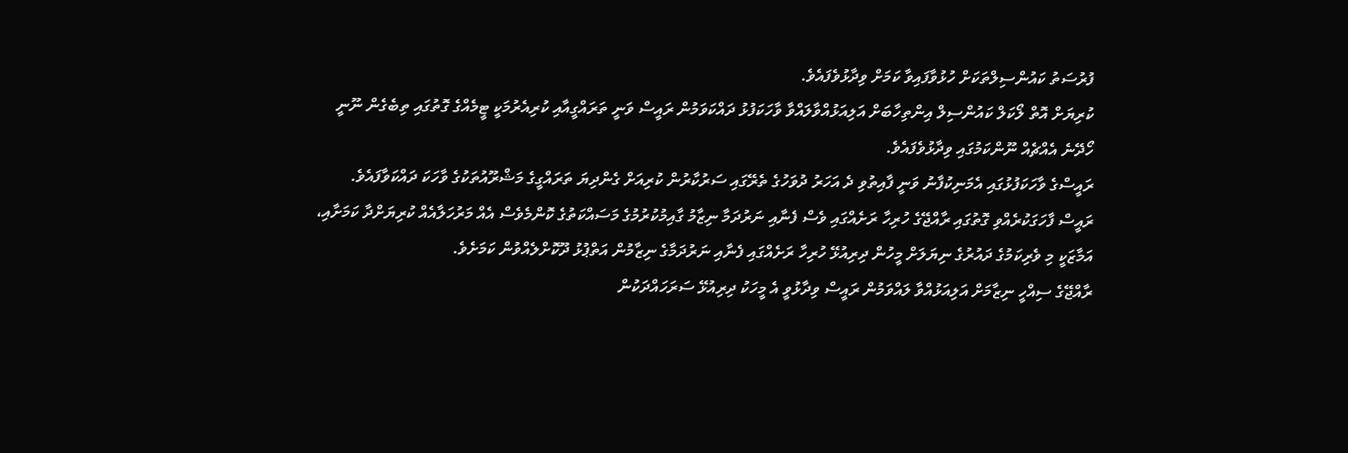ފުރުސަތު ކައުންސިލްތަކަށް ހުޅުވާފައިވާ ކަމަށް ވިދާޅުވެފައެވެ.
ކުރިޔަށް އޮތް ލޯކަލް ކައުންސިލް އިންތިހާބަށް އަލިއަޅުއްވާލައްވާ ވާހަކަފުޅު ދައްކަވަމުން ރައީސް ވަނީ ތަރައްގީއާއި ކުރިއެރުމަކީ ޓީމެއްގެ ގޮތުގައި ތިބެގެން ނޫނީ ހޯދޭނެ އެއްޗެއް ނޫންކަމުގައި ވިދާޅުވެފައެވެ.
ރައީސްގެ ވާހަކަފުޅުގައި އެމަނިކުފާނު ވަނީ ފާއިތުވި ދެ އަހަރު ދުވަހުގެ ތެރޭގައި ސަރުކާރުން ކުރިއަށް ގެންދިޔަ ތަރައްގީގެ މަޝްރޫއުތަކުގެ ވާހަކަ ދައްކަވާފައެވެ.
ރައީސް ފާހަގަކުރެއްވި ގޮތުގައި ރާއްޖޭގެ ހުރިހާ ރަށެއްގައި ވެސް ފެނާއި ނަރުދަމާ ނިޒާމު ގާއިމުކުރުމުގެ މަސައްކަތުގެ ކޮންމެވެސް އެއް މަރުހަލާއެއް ކުރިޔަށްދާ ކަމަށާއި، އަމާޒަކީ މި ވެރިކަމުގެ ދައުރުގެ ނިޔަލަށް މީހުން ދިރިއުޅޭ ހުރިހާ ރަށެއްގައި ފެނާއި ނަރުދަމާގެ ނިޒާމުން އަތްޕުޅު ދޫކޮށްލެއްވުން ކަމަށެވެ.
ރާއްޖޭގެ ސިއްހީ ނިޒާމަށް އަލިއަޅުއްވާ ލައްވަމުން ރައީސް ވިދާޅުވީ އެ މީހަކު ދިރިއުޅޭ ސަރަހައްދަކުން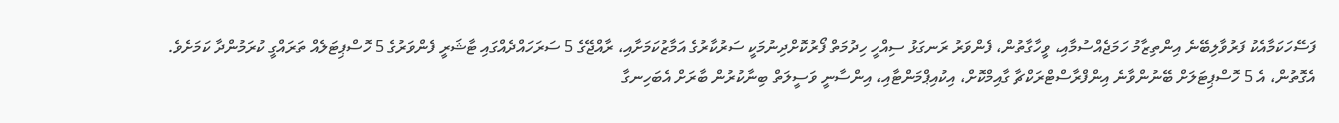ފަސޭހަކަމާއެކު ފަރުވާލިބޭނެ އިންތިޒާމު ހަމަޖެއްސުމާއި، ވީހާގާތުން، ފެންވަރު ރަނގަޅު ސިއްހީ ހިދުމަތް ފޯރުކޮށްދިނުމަކީ ސަރުކާރުގެ އަމާޒުކަމަށާއި، ރާއްޖޭގެ 5 ސަރަހައްދެއްގައި ޓާޝަރީ ފެންވަރުގެ 5 ހޮސްޕިޓަލެއް ތަރައްގީ ކުރަމުންދާ ކަމަށެވެ.
އެގޮތުން، އެ 5 ހޮސްޕިޓަލަށް ބޭނުންވާނެ އިންފްރާސްޓްރަކްޗާ ގާއިމްކޮށް، އިކުއިޕްމަންޓާއި، އިންސާނީ ވަސީލަތް ބިނާކުރުން ބާރަށް އެބަހިނގާ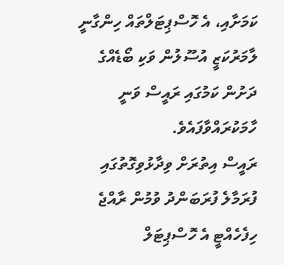ކަމަށާއި، އެ ހޮސްޕިޓަލްތައް ހިންގާނީ ލާމަރުކަޒީ އުސޫލުން ވަކި ބޯޑެއްގެ ދަށުން ކަމުގައި ރައީސް ވަނީ ހާމަކުރައްވާފައެވެ.
ރައީސް އިތުރަށް ވިދާޅުވިގޮތުގައި ފުރަމާލެ ފުރަބަންދު ވުމުން ރާއްޖެ ހިފެހެއްޓީ އެ ހޮސްޕިޓަލް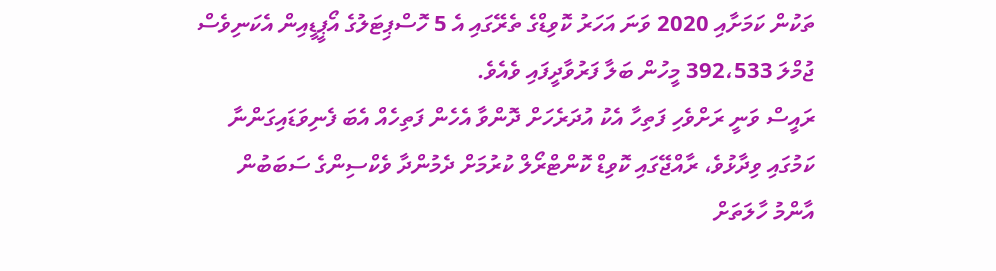ތަކުން ކަމަށާއި 2020 ވަނަ އަހަރު ކޮވިޑްގެ ތެރޭގައި އެ 5 ހޮސްޕިޓަލުގެ އޯޕީޑީއިން އެކަނިވެސް ޖުމްލަ 392،533 މީހުން ބަލާ ފަރުވާދީފައި ވެއެވެ.
ރައީސް ވަނީ ރަށްވެހި ފަތިހާ އެކު އުދަރެހަށް ދޮންވާ އެހެން ފަތިހެއް އެބަ ފެނިވަޑައިގަންނާ ކަމުގައި ވިދާޅުވެ، ރާއްޖޭގައި ކޮވިޑް ކޮންޓްރޯލް ކުރުމަށް ދެމުންދާ ވެކްސިންގެ ސަބަބުން އާންމު ހާލަތަށް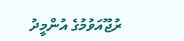ރުޖޫއަވުމުގެ އުންމީދު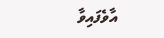އާވެފައިވާ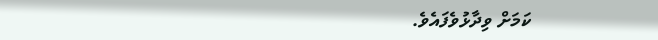ކަމަށް ވިދާޅުވެފައެވެ.